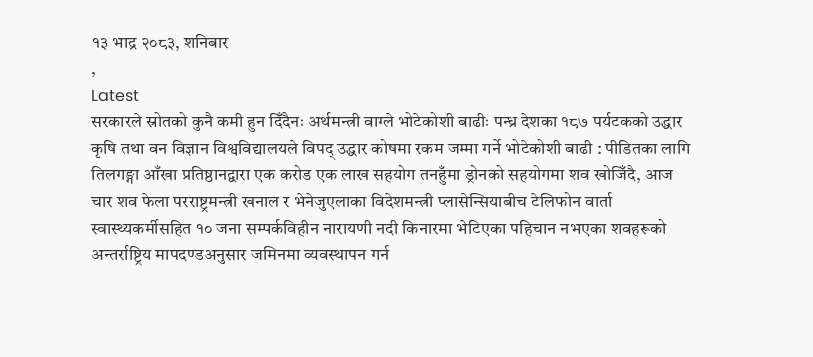१३ भाद्र २०८३, शनिबार
,
Latest
सरकारले स्रोतको कुनै कमी हुन दिँदैनः अर्थमन्त्री वाग्ले भोटेकोशी बाढीः पन्ध्र देशका १८७ पर्यटकको उद्धार कृषि तथा वन विज्ञान विश्वविद्यालयले विपद् उद्धार कोषमा रकम जम्मा गर्ने भोटेकोशी बाढी : पीडितका लागि तिलगङ्गा आँखा प्रतिष्ठानद्वारा एक करोड एक लाख सहयोग तनहुँमा ड्रोनको सहयोगमा शव खोजिँदै, आज चार शव फेला परराष्ट्रमन्त्री खनाल र भेनेजुएलाका विदेशमन्त्री प्लासेन्सियाबीच टेलिफोन वार्ता स्वास्थ्यकर्मीसहित १० जना सम्पर्कविहीन नारायणी नदी किनारमा भेटिएका पहिचान नभएका शवहरूको अन्तर्राष्ट्रिय मापदण्डअनुसार जमिनमा व्यवस्थापन गर्न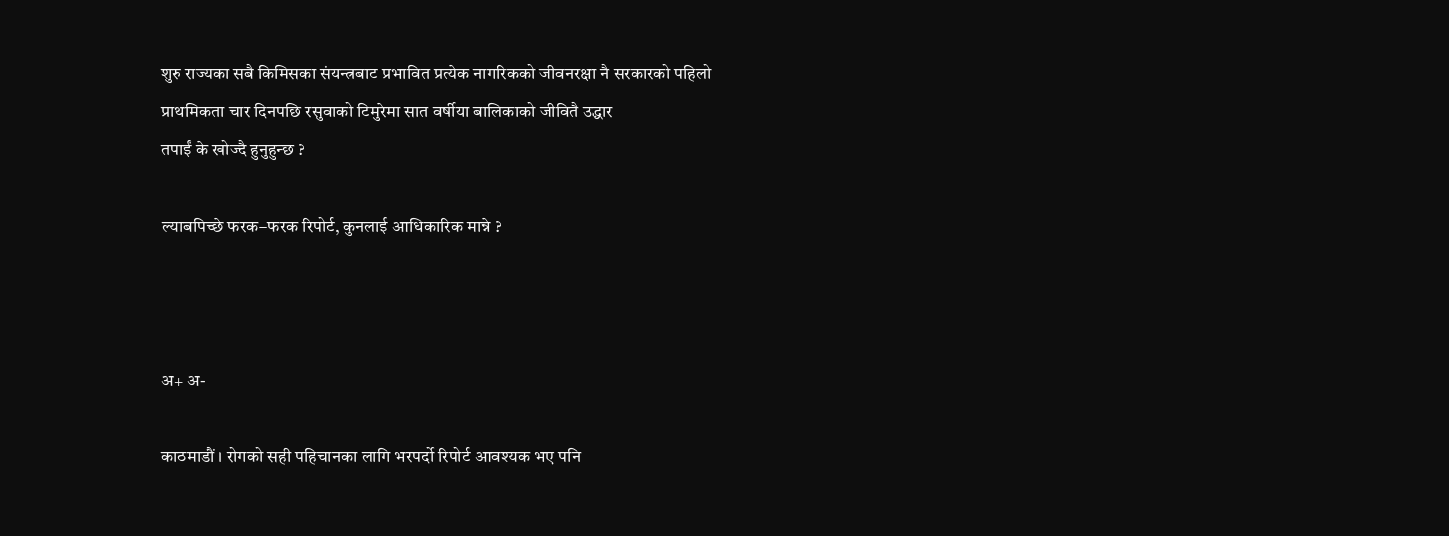शुरु राज्यका सबै किमिसका संयन्त्रबाट प्रभावित प्रत्येक नागरिकको जीवनरक्षा नै सरकारको पहिलो प्राथमिकता चार दिनपछि रसुवाको टिमुरेमा सात वर्षीया बालिकाको जीवितै उद्धार
तपाईं के खोज्दै हुनुहुन्छ ?

ल्याबपिच्छे फरक–फरक रिपोर्ट, कुनलाई आधिकारिक मान्ने ?



अ+ अ-

काठमाडौं । रोगको सही पहिचानका लागि भरपर्दो रिपोर्ट आवश्यक भए पनि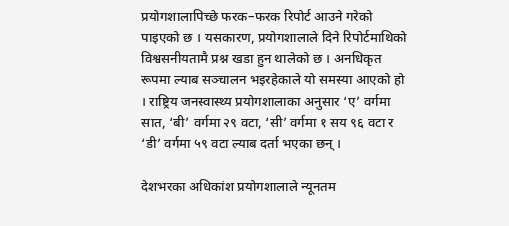प्रयोगशालापिच्छे फरक–फरक रिपोर्ट आउने गरेको पाइएको छ । यसकारण, प्रयोगशालाले दिने रिपोर्टमाथिको विश्वसनीयतामै प्रश्न खडा हुन थालेको छ । अनधिकृत रूपमा ल्याब सञ्चालन भइरहेकाले यो समस्या आएको हो । राष्ट्रिय जनस्वास्थ्य प्रयोगशालाका अनुसार ‘ए’ वर्गमा सात, ‘बी’ वर्गमा २९ वटा, ‘सी’ वर्गमा १ सय ९६ वटा र ‘डी’ वर्गमा ५९ वटा ल्याब दर्ता भएका छन् ।

देशभरका अधिकांश प्रयोगशालाले न्यूनतम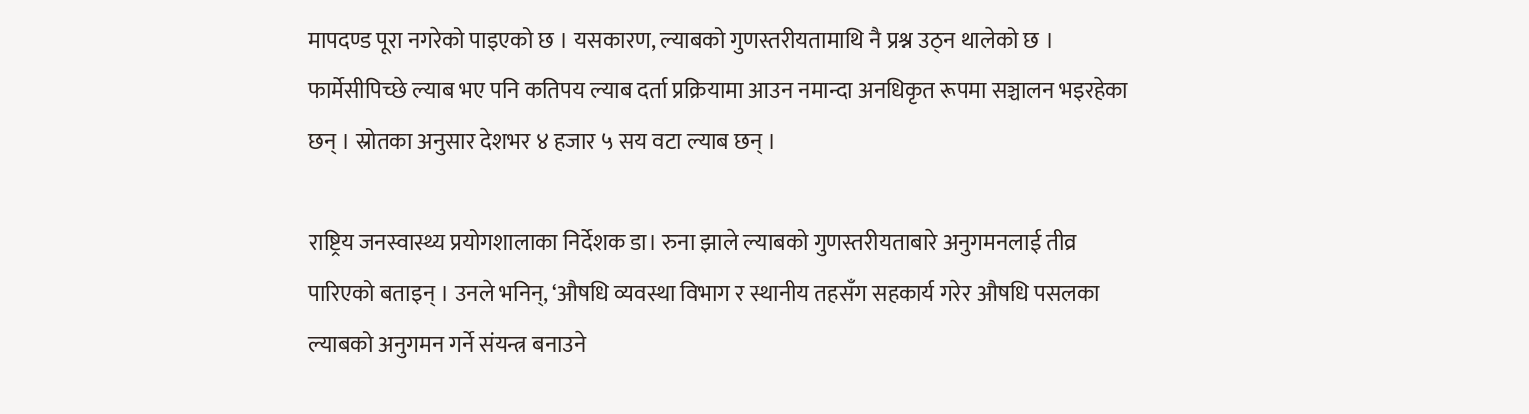मापदण्ड पूरा नगरेको पाइएको छ । यसकारण, ल्याबको गुणस्तरीयतामाथि नै प्रश्न उठ्न थालेको छ । फार्मेसीपिच्छे ल्याब भए पनि कतिपय ल्याब दर्ता प्रक्रियामा आउन नमान्दा अनधिकृत रूपमा सञ्चालन भइरहेका छन् । स्रोतका अनुसार देशभर ४ हजार ५ सय वटा ल्याब छन् ।

राष्ट्रिय जनस्वास्थ्य प्रयोगशालाका निर्देशक डा। रुना झाले ल्याबको गुणस्तरीयताबारे अनुगमनलाई तीव्र पारिएको बताइन् । उनले भनिन्, ‘औषधि व्यवस्था विभाग र स्थानीय तहसँग सहकार्य गरेर औषधि पसलका ल्याबको अनुगमन गर्ने संयन्त्र बनाउने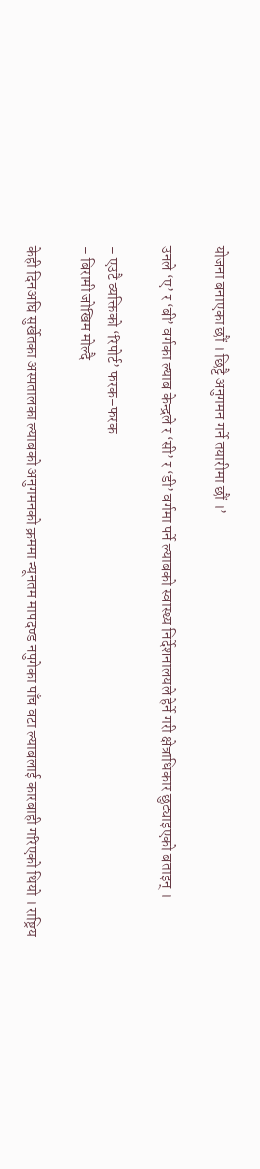योजना बनाएका छौं । छिट्टै अनुगमन गर्ने तयारीमा छौं ।’

उनले ‘ए’ र ‘बी’ वर्गका ल्याब केन्द्रले र ‘सी’ र ‘डी’ वर्गमा पर्ने ल्याबको स्वास्थ्य निर्देशनालयले हेर्ने गरी क्षेत्राधिकार छुट्याइएको बताइन् ।

– एउटै व्यक्तिको ‘रिपोर्ट’ फरक–फरक
– बिरामी जोखिम मोल्दै

केही दिनअघि सुर्खेतका अस्पतालका ल्याबको अनुगमनको क्रममा न्यूनतम मापदण्ड नपुगेका पाँच वटा ल्याबलाई कारबाही गरिएको थियो । राष्ट्रिय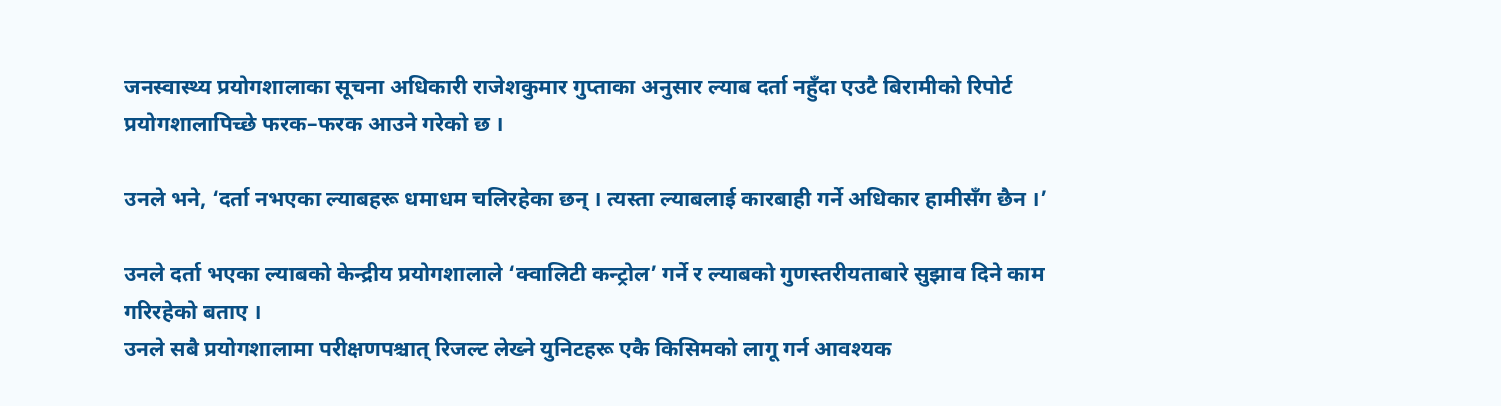जनस्वास्थ्य प्रयोगशालाका सूचना अधिकारी राजेशकुमार गुप्ताका अनुसार ल्याब दर्ता नहुँदा एउटै बिरामीको रिपोर्ट प्रयोगशालापिच्छे फरक–फरक आउने गरेको छ ।

उनले भने, ‘दर्ता नभएका ल्याबहरू धमाधम चलिरहेका छन् । त्यस्ता ल्याबलाई कारबाही गर्ने अधिकार हामीसँग छैन ।’

उनले दर्ता भएका ल्याबको केन्द्रीय प्रयोगशालाले ‘क्वालिटी कन्ट्रोल’ गर्ने र ल्याबको गुणस्तरीयताबारे सुझाव दिने काम गरिरहेको बताए ।
उनले सबै प्रयोगशालामा परीक्षणपश्चात् रिजल्ट लेख्ने युनिटहरू एकै किसिमको लागू गर्न आवश्यक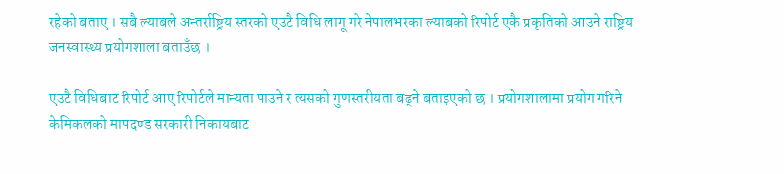रहेको बताए । सबै ल्याबले अन्तर्राष्ट्रिय स्तरको एउटै विधि लागू गरे नेपालभरका ल्याबको रिपोर्ट एकै प्रकृतिको आउने राष्ट्रिय जनस्वास्थ्य प्रयोगशाला बताउँछ ।

एउटै विधिबाट रिपोर्ट आए रिपोर्टले मान्यता पाउने र त्यसको गुणस्तरीयता बढ्ने बताइएको छ । प्रयोगशालामा प्रयोग गरिने केमिकलको मापदण्ड सरकारी निकायबाट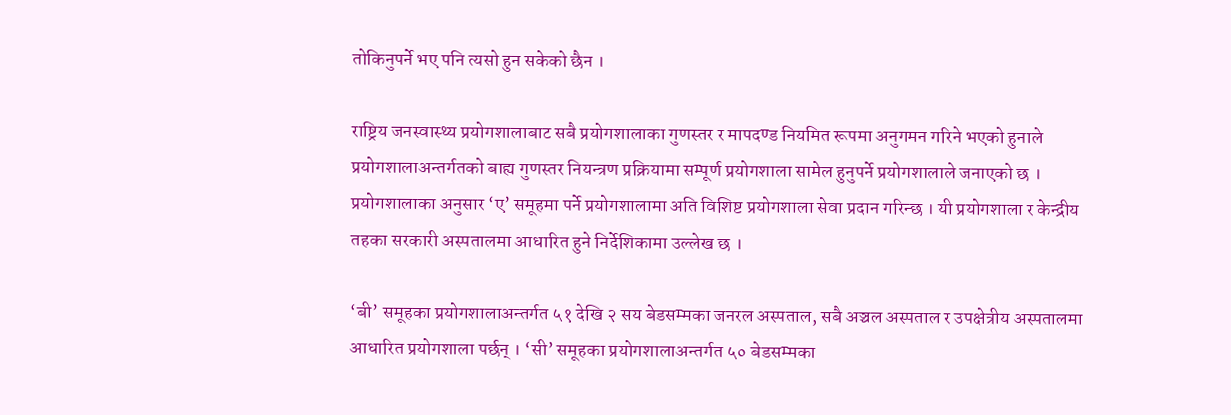तोकिनुपर्ने भए पनि त्यसो हुन सकेको छैन ।

राष्ट्रिय जनस्वास्थ्य प्रयोगशालाबाट सबै प्रयोगशालाका गुणस्तर र मापदण्ड नियमित रूपमा अनुगमन गरिने भएको हुनाले प्रयोगशालाअन्तर्गतको बाह्य गुणस्तर नियन्त्रण प्रक्रियामा सम्पूर्ण प्रयोगशाला सामेल हुनुपर्ने प्रयोगशालाले जनाएको छ ।
प्रयोगशालाका अनुसार ‘ए’ समूहमा पर्ने प्रयोगशालामा अति विशिष्ट प्रयोगशाला सेवा प्रदान गरिन्छ । यी प्रयोगशाला र केन्द्रीय तहका सरकारी अस्पतालमा आधारित हुने निर्देशिकामा उल्लेख छ ।

‘बी’ समूहका प्रयोगशालाअन्तर्गत ५१ देखि २ सय बेडसम्मका जनरल अस्पताल, सबै अञ्चल अस्पताल र उपक्षेत्रीय अस्पतालमा आधारित प्रयोगशाला पर्छन् । ‘सी’ समूहका प्रयोगशालाअन्तर्गत ५० बेडसम्मका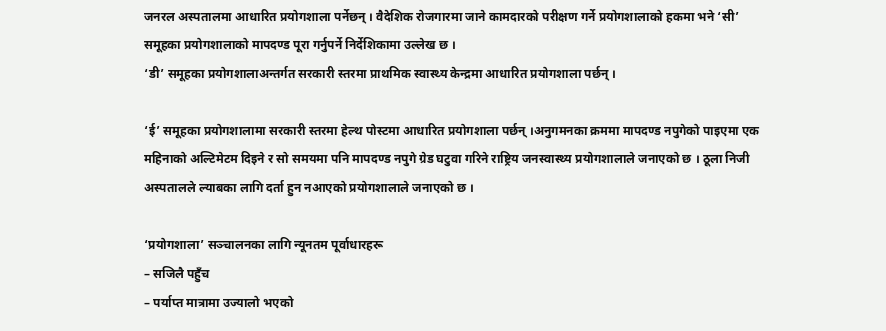जनरल अस्पतालमा आधारित प्रयोगशाला पर्नेछन् । वैदेशिक रोजगारमा जाने कामदारको परीक्षण गर्ने प्रयोगशालाको हकमा भने ‘सी’ समूहका प्रयोगशालाको मापदण्ड पूरा गर्नुपर्ने निर्देशिकामा उल्लेख छ ।
‘डी’ समूहका प्रयोगशालाअन्तर्गत सरकारी स्तरमा प्राथमिक स्वास्थ्य केन्द्रमा आधारित प्रयोगशाला पर्छन् ।

‘ई’ समूहका प्रयोगशालामा सरकारी स्तरमा हेल्थ पोस्टमा आधारित प्रयोगशाला पर्छन् ।अनुगमनका क्रममा मापदण्ड नपुगेको पाइएमा एक महिनाको अल्टिमेटम दिइने र सो समयमा पनि मापदण्ड नपुगे ग्रेड घटुवा गरिने राष्ट्रिय जनस्वास्थ्य प्रयोगशालाले जनाएको छ । ठूला निजी अस्पतालले ल्याबका लागि दर्ता हुन नआएको प्रयोगशालाले जनाएको छ ।

‘प्रयोगशाला’ सञ्चालनका लागि न्यूनतम पूर्वाधारहरू
– सजिलै पहुँच
– पर्याप्त मात्रामा उज्यालो भएको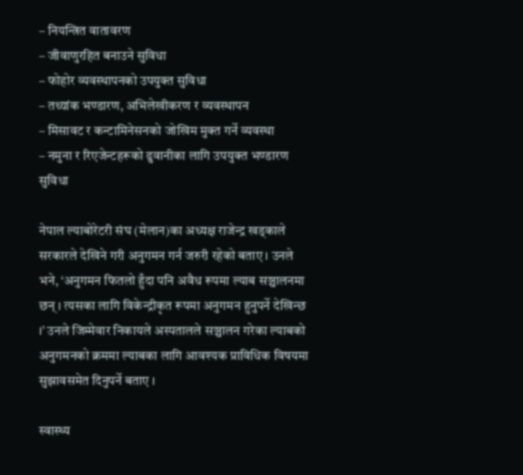– नियन्त्रित वातावरण
– जीवाणुरहित बनाउने सुविधा
– फोहोर व्यवस्थापनको उपयुक्त सुविधा
– तथ्यांक भण्डारण, अभिलेखीकरण र व्यवस्थापन
– मिसावट र कन्टामिनेसनको जोखिम मुक्त गर्ने व्यवस्था
– नमुना र रिएजेन्टहरूको ढुवानीका लागि उपयुक्त भण्डारण सुविधा

नेपाल ल्याबोरेटरी संघ (मेलान)का अध्यक्ष राजेन्द्र खड्काले सरकारले देखिने गरी अनुगमन गर्न जरुरी रहेको बताए । उनले भने, ‘अनुगमन फितलो हुँदा पनि अवैध रूपमा ल्याब सञ्चालनमा छन् । त्यसका लागि विकेन्द्रीकृत रूपमा अनुगमन हुनुपर्ने देखिन्छ ।’ उनले जिम्मेवार निकायले अस्पतालले सञ्चालन गरेका ल्याबको अनुगमनको क्रममा ल्याबका लागि आवश्यक प्राविधिक विषयमा सुझावसमेत दिनुपर्ने बताए ।

स्वास्थ्य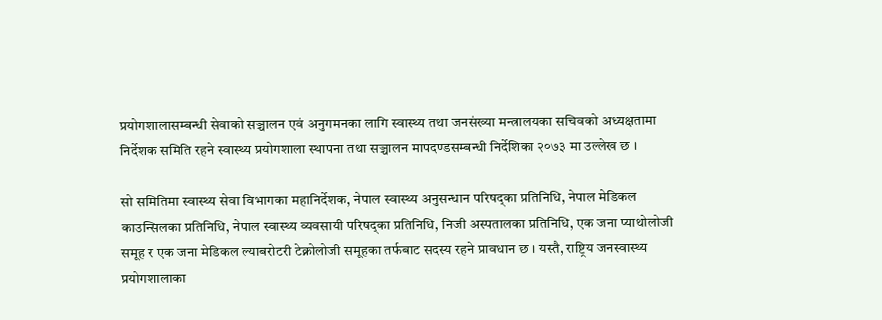प्रयोगशालासम्बन्धी सेवाको सञ्चालन एवं अनुगमनका लागि स्वास्थ्य तथा जनसंख्या मन्त्रालयका सचिवको अध्यक्षतामा निर्देशक समिति रहने स्वास्थ्य प्रयोगशाला स्थापना तथा सञ्चालन मापदण्डसम्बन्धी निर्देशिका २०७३ मा उल्लेख छ ।

सो समितिमा स्वास्थ्य सेवा विभागका महानिर्देशक, नेपाल स्वास्थ्य अनुसन्धान परिषद्का प्रतिनिधि, नेपाल मेडिकल काउन्सिलका प्रतिनिधि, नेपाल स्वास्थ्य व्यवसायी परिषद्का प्रतिनिधि, निजी अस्पतालका प्रतिनिधि, एक जना प्याथोलोजी समूह र एक जना मेडिकल ल्याबरोटरी टेक्नोलोजी समूहका तर्फबाट सदस्य रहने प्रावधान छ । यस्तै, राष्ट्रिय जनस्वास्थ्य प्रयोगशालाका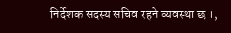निर्देशक सदस्य सचिव रहने व्यवस्था छ ।,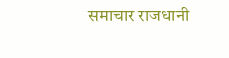समाचार राजधानी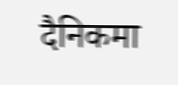दैनिकमा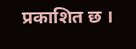प्रकाशित छ ।